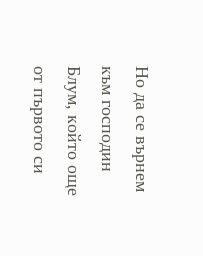Но да се върнем към господин Блум, който още от първото си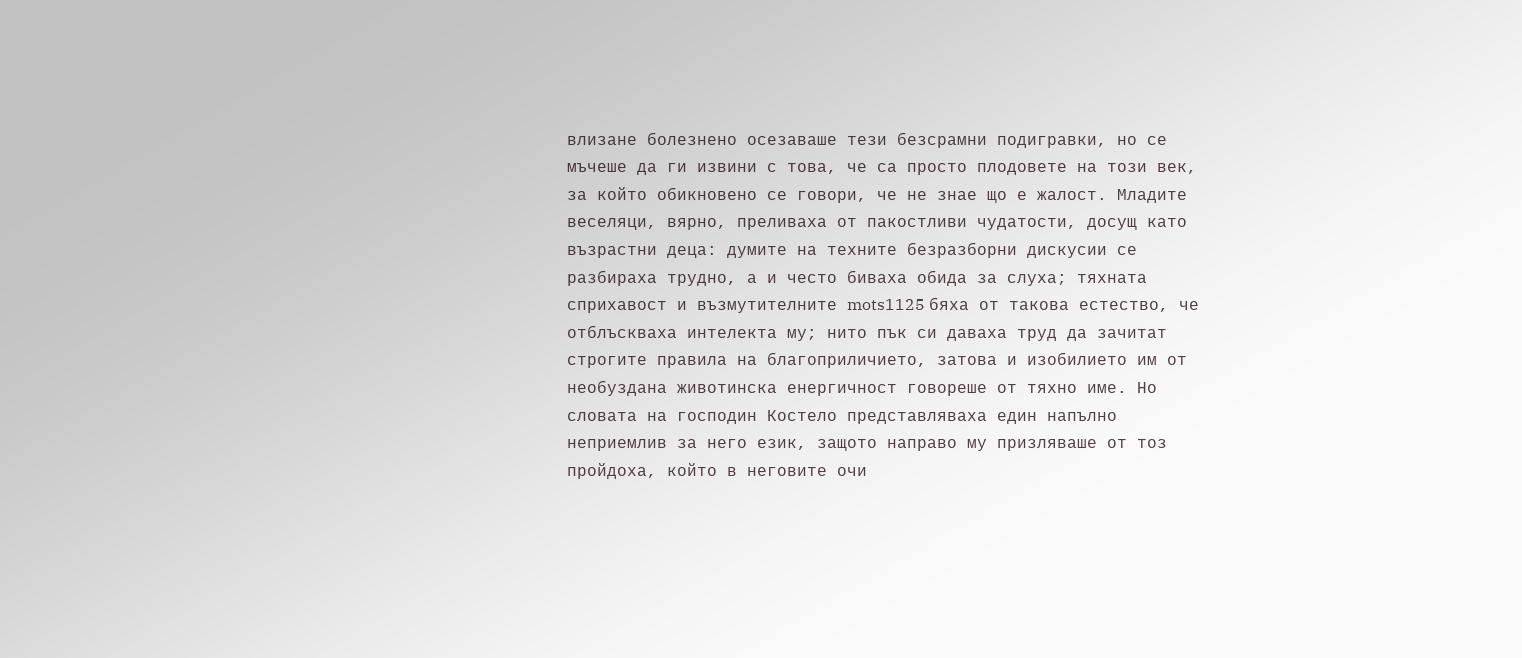влизане болезнено осезаваше тези безсрамни подигравки, но се мъчеше да ги извини с това, че са просто плодовете на този век, за който обикновено се говори, че не знае що е жалост. Младите веселяци, вярно, преливаха от пакостливи чудатости, досущ като възрастни деца: думите на техните безразборни дискусии се разбираха трудно, а и често биваха обида за слуха; тяхната сприхавост и възмутителните mots1125 бяха от такова естество, че отблъскваха интелекта му; нито пък си даваха труд да зачитат строгите правила на благоприличието, затова и изобилието им от необуздана животинска енергичност говореше от тяхно име. Но словата на господин Костело представляваха един напълно неприемлив за него език, защото направо му призляваше от тоз пройдоха, който в неговите очи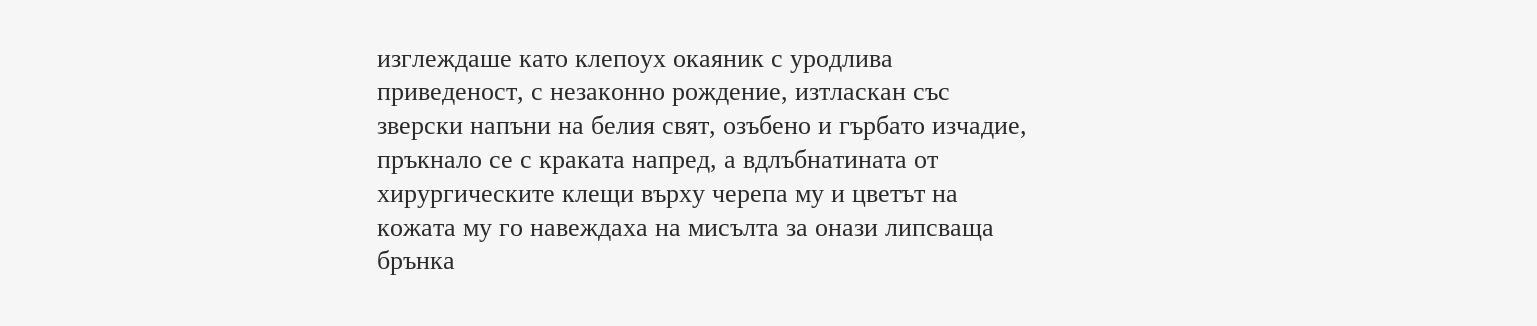изглеждаше като клепоух окаяник с уродлива приведеност, с незаконно рождение, изтласкан със зверски напъни на белия свят, озъбено и гърбато изчадие, пръкнало се с краката напред, а вдлъбнатината от хирургическите клещи върху черепа му и цветът на кожата му го навеждаха на мисълта за онази липсваща брънка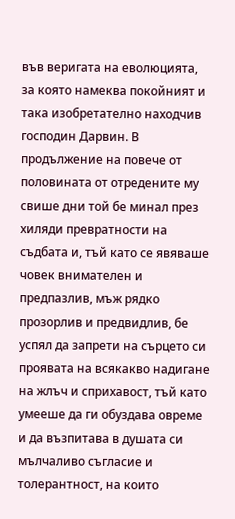във веригата на еволюцията, за която намеква покойният и така изобретателно находчив господин Дарвин. В продължение на повече от половината от отредените му свише дни той бе минал през хиляди превратности на съдбата и, тъй като се явяваше човек внимателен и предпазлив, мъж рядко прозорлив и предвидлив, бе успял да запрети на сърцето си проявата на всякакво надигане на жлъч и сприхавост, тъй като умееше да ги обуздава овреме и да възпитава в душата си мълчаливо съгласие и толерантност, на които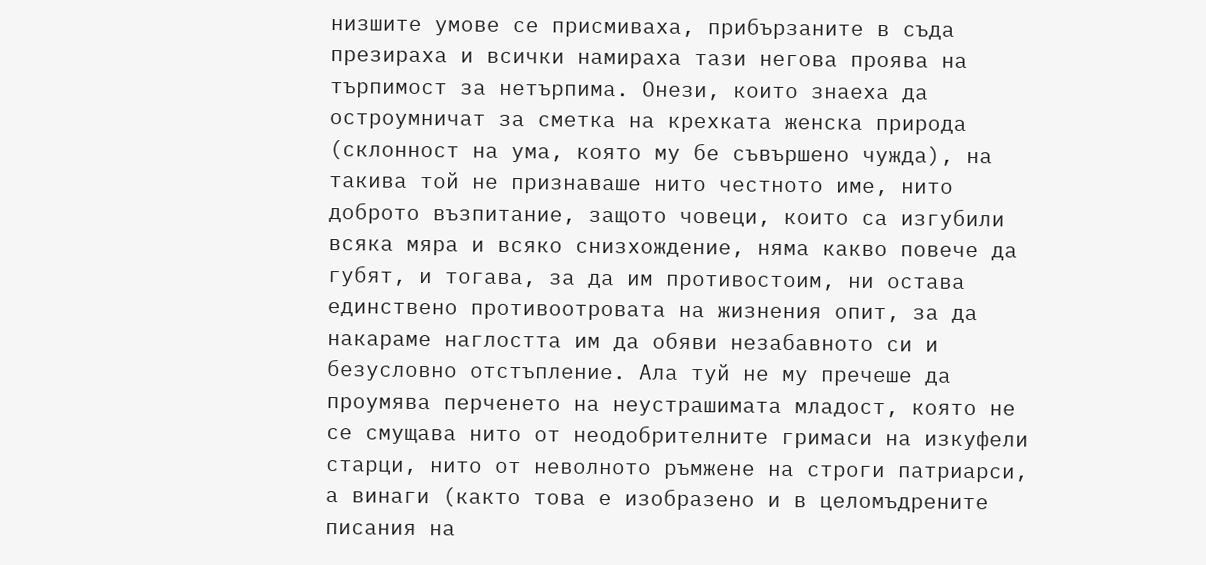низшите умове се присмиваха, прибързаните в съда презираха и всички намираха тази негова проява на търпимост за нетърпима. Онези, които знаеха да остроумничат за сметка на крехката женска природа (склонност на ума, която му бе съвършено чужда), на такива той не признаваше нито честното име, нито доброто възпитание, защото човеци, които са изгубили всяка мяра и всяко снизхождение, няма какво повече да губят, и тогава, за да им противостоим, ни остава единствено противоотровата на жизнения опит, за да накараме наглостта им да обяви незабавното си и безусловно отстъпление. Ала туй не му пречеше да проумява перченето на неустрашимата младост, която не се смущава нито от неодобрителните гримаси на изкуфели старци, нито от неволното ръмжене на строги патриарси, а винаги (както това е изобразено и в целомъдрените писания на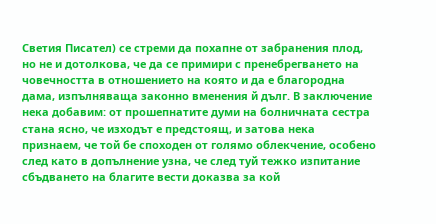Светия Писател) се стреми да похапне от забранения плод, но не и дотолкова, че да се примири с пренебрегването на човечността в отношението на която и да е благородна дама, изпълняваща законно вменения й дълг. В заключение нека добавим: от прошепнатите думи на болничната сестра стана ясно, че изходът е предстоящ, и затова нека признаем, че той бе споходен от голямо облекчение, особено след като в допълнение узна, че след туй тежко изпитание сбъдването на благите вести доказва за кой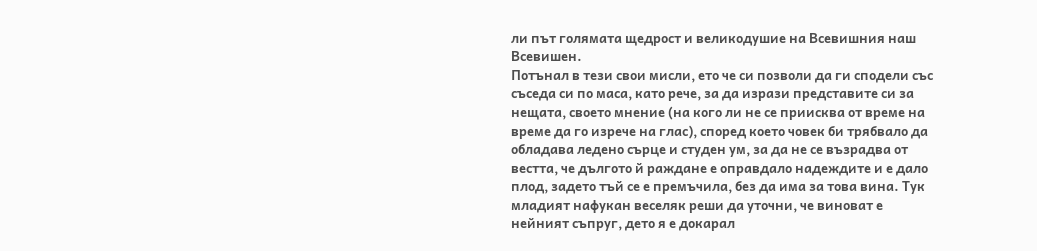ли път голямата щедрост и великодушие на Всевишния наш Всевишен.
Потънал в тези свои мисли, ето че си позволи да ги сподели със съседа си по маса, като рече, за да изрази представите си за нещата, своето мнение (на кого ли не се приисква от време на време да го изрече на глас), според което човек би трябвало да обладава ледено сърце и студен ум, за да не се възрадва от вестта, че дългото й раждане е оправдало надеждите и е дало плод, задето тъй се е премъчила, без да има за това вина. Тук младият нафукан веселяк реши да уточни, че виноват е нейният съпруг, дето я е докарал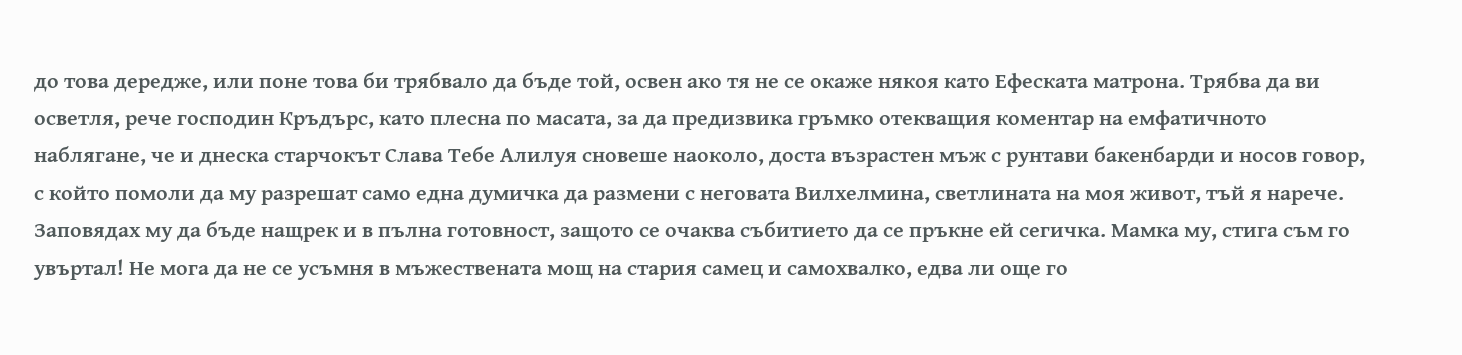до това дередже, или поне това би трябвало да бъде той, освен ако тя не се окаже някоя като Ефеската матрона. Трябва да ви осветля, рече господин Кръдърс, като плесна по масата, за да предизвика гръмко отекващия коментар на емфатичното наблягане, че и днеска старчокът Слава Тебе Алилуя сновеше наоколо, доста възрастен мъж с рунтави бакенбарди и носов говор, с който помоли да му разрешат само една думичка да размени с неговата Вилхелмина, светлината на моя живот, тъй я нарече. Заповядах му да бъде нащрек и в пълна готовност, защото се очаква събитието да се пръкне ей сегичка. Мамка му, стига съм го увъртал! Не мога да не се усъмня в мъжествената мощ на стария самец и самохвалко, едва ли още го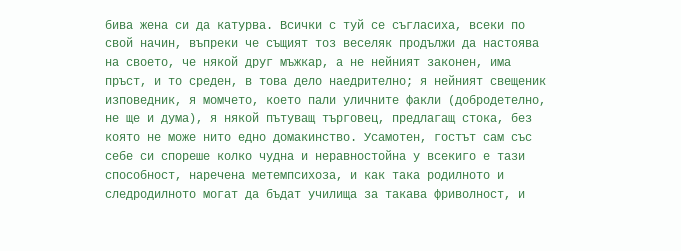бива жена си да катурва. Всички с туй се съгласиха, всеки по свой начин, въпреки че същият тоз веселяк продължи да настоява на своето, че някой друг мъжкар, а не нейният законен, има пръст, и то среден, в това дело наедрително; я нейният свещеник изповедник, я момчето, което пали уличните факли (добродетелно, не ще и дума), я някой пътуващ търговец, предлагащ стока, без която не може нито едно домакинство. Усамотен, гостът сам със себе си спореше колко чудна и неравностойна у всекиго е тази способност, наречена метемпсихоза, и как така родилното и следродилното могат да бъдат училища за такава фриволност, и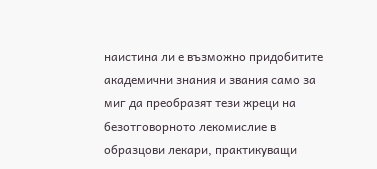наистина ли е възможно придобитите академични знания и звания само за миг да преобразят тези жреци на безотговорното лекомислие в образцови лекари, практикуващи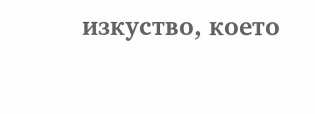изкуство, което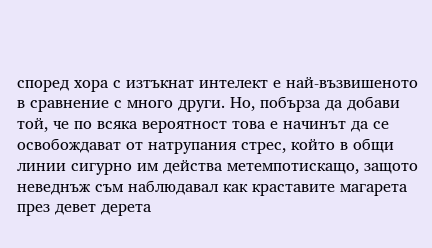според хора с изтъкнат интелект е най-възвишеното в сравнение с много други. Но, побърза да добави той, че по всяка вероятност това е начинът да се освобождават от натрупания стрес, който в общи линии сигурно им действа метемпотискащо, защото неведнъж съм наблюдавал как краставите магарета през девет дерета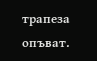трапеза опъват.